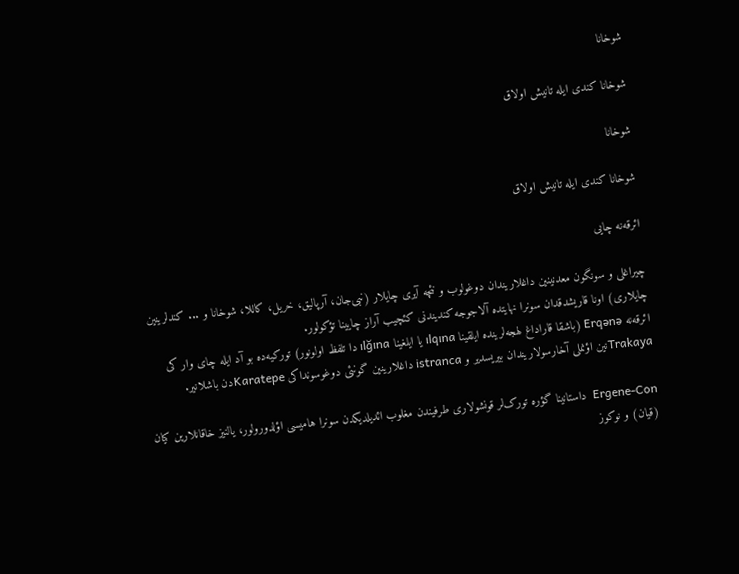شوخانا

شوخانا کندی ایله تانیش اولاق

شوخانا

شوخانا کندی ایله تانیش اولاق

ائرقه‌نه چایی

چیراغلی و سونگون معدنینین داغلاریندان دوغولوب و نئچه آیری چایلار (نبی‌جان، آرپالیق، خریل، کاللا، شوخانا و ... کندلرینین چایلاری) اونا قاریشدقدان سونرا نهایتده آلاجوجه‌ کندیندنی کئچیب آراز چایینا تؤکولور.
ائرقه‌نه Erqənə (باشقا قاراداغ لهجه‌لرینده ایلقینا ılqına یا ایلغینا ılğına دا تلفظ اولونور) تورکیه‌ده بو آد ایله چای وار کی Trakayaنین اؤنملی آخارسولاریندان بیریسدیر و istranca داغلارینین گونئی دوغوسونداکی Karatepeدن باشلانیر.

Ergene-Con  داستانینا گؤره تورک‌لر قونشولاری طرفیندن مغلوب ائدیلدیکدن سونرا هامیسی اؤلدورولور، یالنیز خاقانلارین کیان (قیان) و نوکوز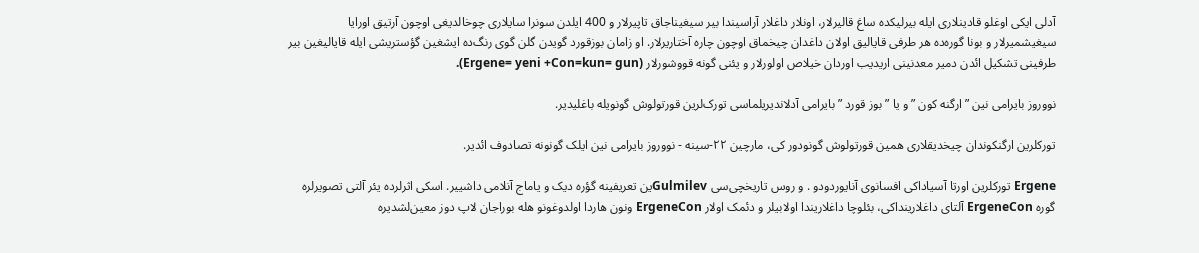آدلی ایکی اوغلو قادینلاری ایله بیرلیکده ساغ قالیرلار، اونلار داغلار آراسیندا بیر سیغیناجاق تاپیرلار و 400 ایلدن سونرا سایلاری چوخالدیغی اوچون آرتیق اورایا سیغیشمیرلار و بونا گوره‌ده هر طرفی قایالیق اولان داغدان چیخماق اوچون چاره آختاریرلار. او زامان بوزقورد گویدن گلن گوی رنگ‌ده ایشغین گؤستریشی ایله قایالیغین بیر طرفینی تشکیل ائدن دمیر معدنینی اریدیب اوردان خیلاص اولورلار و یئنی گونه قووشورلار (Ergene= yeni +Con=kun= gun).

نووروز بایرامی نین ” ارگنه کون ” و یا ” بوز قورد ” بایرامی آدلاندیریلماسی تورک‌لرین قورتولوش گونویله باغلیدیر.

تورکلرین ارگنکوندان چیخدیقلاری همین قورتولوش گونودور کی، مارچین ۲۲-سینه - نووروز بایرامی نین ایلک گونونه تصادوف ائدیر.

Ergene تورکلرین اورتا آسیاداکی افسانوی آنایوردودو . و روس تاریخچی‌سی Gulmilevین تعریفینه گؤره دیک و یاماج آنلامی داشییر. اسکی اثرلرده یئر آلتی تصویرلره گوره ErgeneCon آلتای داغلارینداکی، بئلوچا داغلاریندا اولابیلر و دئمک اولار ErgeneCon ونون هاردا اولدوغونو هله بوراجان لاپ دوز معین‌لشدیره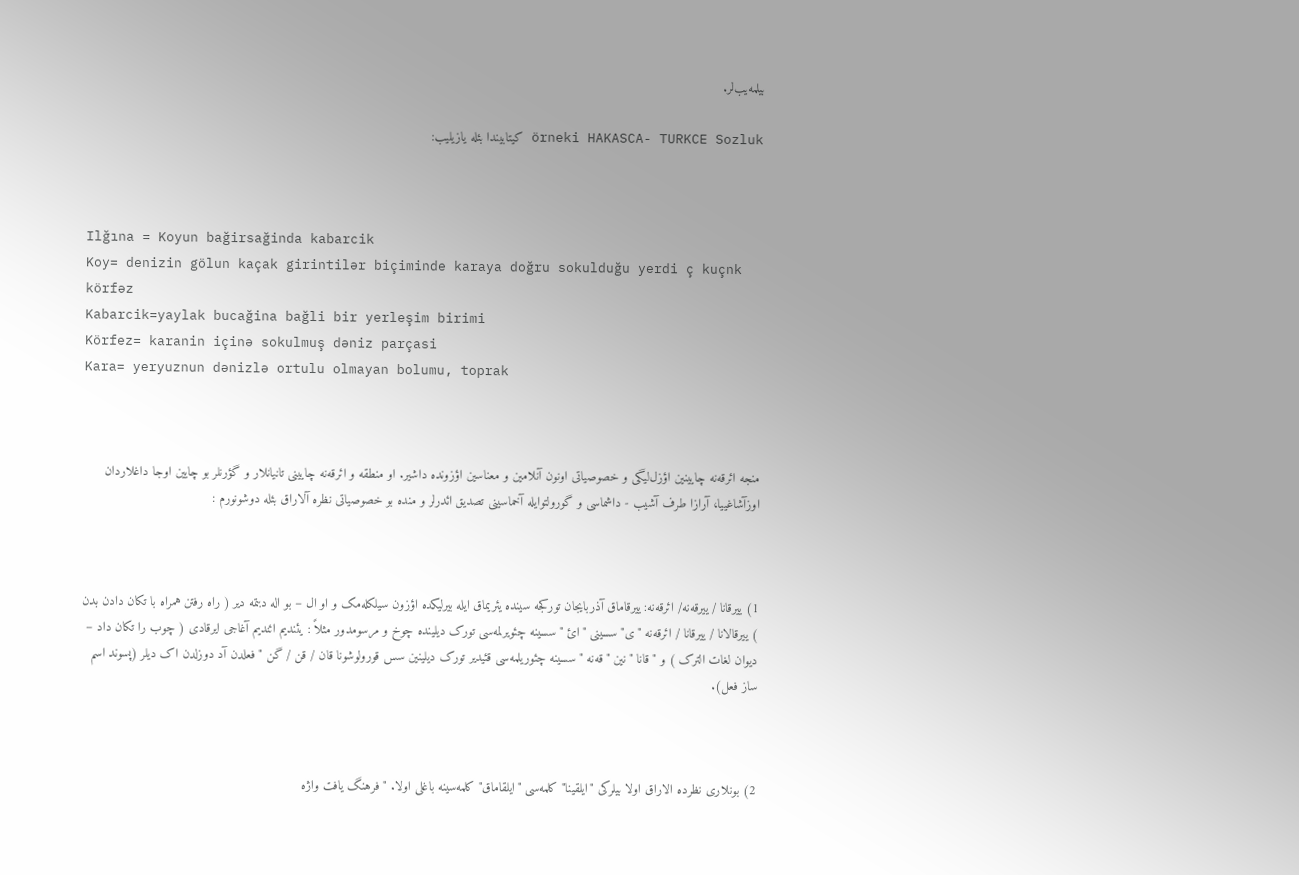بیلمه‌یب‌لر.

örneki HAKASCA- TURKCE Sozluk کیتابیندا بئله یازیلیب:



Ilğına = Koyun bağirsağinda kabarcik
Koy= denizin gölun kaçak girintilər biçiminde karaya doğru sokulduğu yerdi ç kuçnk körfəz
Kabarcik=yaylak bucağina bağli bir yerleşim birimi
Körfez= karanin içinə sokulmuş dəniz parçasi
Kara= yeryuznun dənizlə ortulu olmayan bolumu, toprak



منجه ائرقه‌نه چایینین اؤزل‌لیگی و خصوصیاتی اونون آنلامین و معناسین اؤزونده داشیر. او منطقه و ائرقه‌نه چایینی تانیانلار و گؤرنلر بو چایین اوجا داغلاردان اوزآشاغییا، آرازا طرف آشیب - داشماسی و گورولتوایله آخماسینی تصدیق ائدرلر و منده بو خصوصیاتی نظره آلاراق بئله دوشونورم :



1) ییرقانا / ییرقه‌نه/ ائرقه‌نه: ییرقاماق آذربایجان تورکجه سینده یئریماق ایله بیرلیکده اؤزون سیلکله‌مک و او ال – بو اله دبتمه دیر ( راه رفتن همراه با تکان دادن بدن ) ییرقالانا / ییرقانا / ائرقه‌نه "ی" سسینی "ائ " سسینه چئویرلمه‌سی تورک دیلینده چوخ و مرسومدور مثلاً : یئندیم ائندیم آغاجی ایرقادی ( چوب را تکان داد – دیوان لغات الترک ) و " قانا " نین "قه‌نه " سسینه چئوریلمه‌سی قئیدیر تورک دیلینین سس قورولوشونا قان / قن / گن " فعلدن آد دوزلدن اک دیلر (پسوند اسم ساز فعل).



2) بونلاری نظرده الاراق اولا بیلرکی "ایلقینا" کلمه‌سی "ایلقاماق" کلمه‌سینه باغلی اولا. " فرهنگ یافت واژه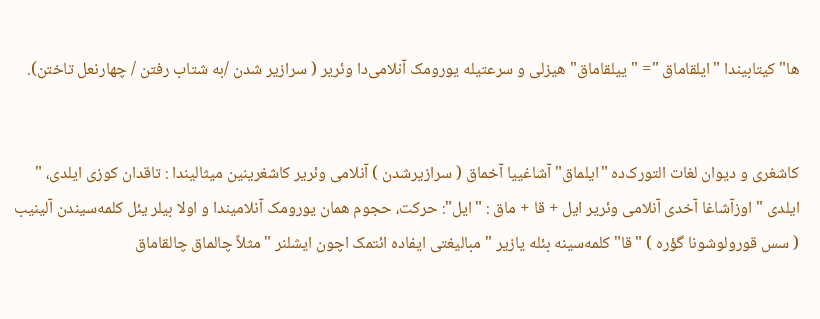ها" کیتابیندا "ایلقاماق "= "ییلقاماق" هیزلی و سرعتیله یورومک آنلامی‌دا وئریر ( سرازیر شدن /به شتاب رفتن / چهارنعل تاختن).


کاشغری و دیوان لغات التورک‌ده "ایلماق" آشاغییا آخماق ( سرازیرشدن ) آنلامی وئریر کاشغرینین میثالیندا : تاقدان کوزی ایلدی، " ایلدی " اوزآشاغا آخدی آنلامی وئریر ایل + قا + ماق : "ایل": حرکت، حجوم همان یورومک آنلامیندا و اولا بیلر یئل کلمه‌سیندن آلینیب ( سس قورولوشونا گؤره ) "قا" کلمه‌سینه بئله یازیر " مبالیغتی ایفاده ائتمک اچون ایشلنر " مثلاً چالماق چالقاماق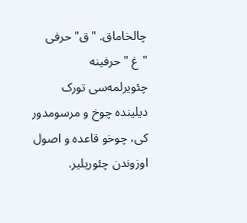چالخاماق. "ق" حرفی "غ " حرفینه چئویرلمه‌سی تورک دیلینده چوخ و مرسومدور کی، چوخو قاعده و اصول اوزوندن چئوریلیر.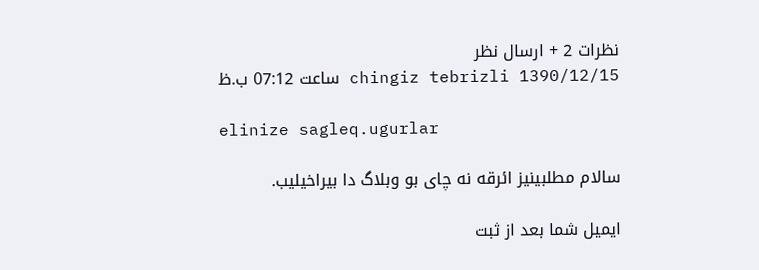نظرات 2 + ارسال نظر
chingiz tebrizli 1390/12/15 ساعت 07:12 ب.ظ

elinize sagleq.ugurlar

سالام مطلبینیز ائرقه نه چای بو وبلاگ دا بیراخیلیب.

ایمیل شما بعد از ثبت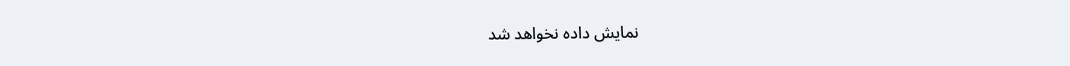نمایش داده نخواهد شد